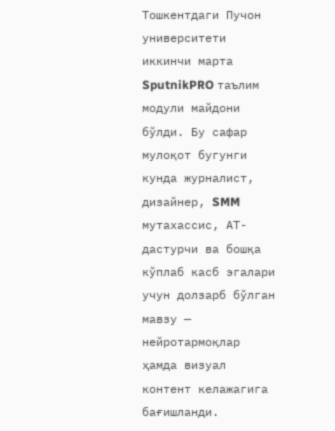Тошкентдаги Пучон университети иккинчи марта SputnikPRO таълим модули майдони бўлди. Бу сафар мулоқот бугунги кунда журналист, дизайнер, SMM мутахассис, АТ-дастурчи ва бошқа кўплаб касб эгалари учун долзарб бўлган мавзу — нейротармоқлар ҳамда визуал контент келажагига бағишланди.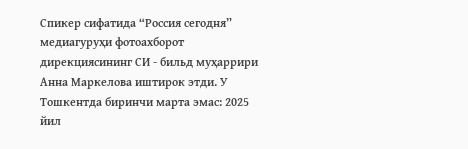Спикер сифатида “Россия сегодня” медиагуруҳи фотоахборот дирекциясининг СИ - бильд муҳаррири Анна Маркелова иштирок этди. У Тошкентда биринчи марта эмас: 2025 йил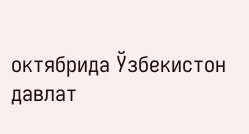октябрида Ўзбекистон давлат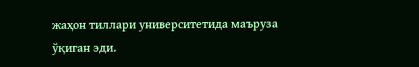жаҳон тиллари университетида маъруза ўқиган эди.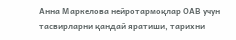Анна Маркелова нейротармоқлар ОАВ учун тасвирларни қандай яратиши, тарихни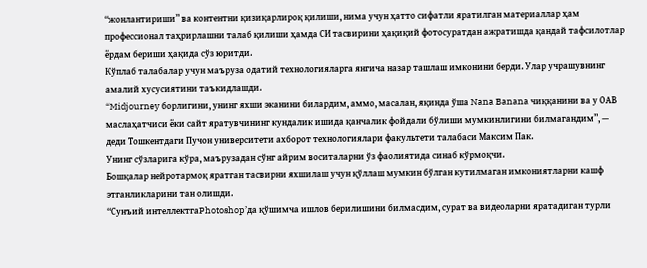“жонлантириши” ва контентни қизиқарлироқ қилиши, нима учун ҳатто сифатли яратилган материаллар ҳам профессионал таҳрирлашни талаб қилиши ҳамда СИ тасвирини ҳақиқий фотосуратдан ажратишда қандай тафсилотлар ёрдам бериши ҳақида сўз юритди.
Кўплаб талабалар учун маъруза одатий технологияларга янгича назар ташлаш имконини берди. Улар учрашувнинг амалий хусусиятини таъкидлашди.
“Midjourney борлигини, унинг яхши эканини билардим, аммо, масалан, яқинда ўша Nana Banana чиққанини ва у ОАВ маслаҳатчиси ёки сайт яратувчининг кундалик ишида қанчалик фойдали бўлиши мумкинлигини билмагандим”, — деди Тошкентдаги Пучон университети ахборот технологиялари факультети талабаси Максим Пак.
Унинг сўзларига кўра, маърузадан сўнг айрим воситаларни ўз фаолиятида синаб кўрмоқчи.
Бошқалар нейротармоқ яратган тасвирни яхшилаш учун қўллаш мумкин бўлган кутилмаган имкониятларни кашф этганликларини тан олишди.
“Сунъий интеллектгаPhotoshop’да қўшимча ишлов берилишини билмасдим, сурат ва видеоларни яратадиган турли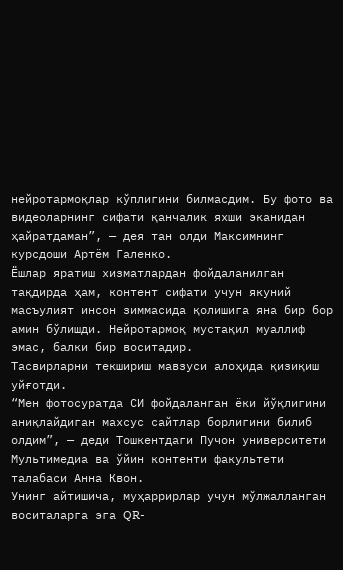нейротармоқлар кўплигини билмасдим. Бу фото ва видеоларнинг сифати қанчалик яхши эканидан ҳайратдаман”, — дея тан олди Максимнинг курсдоши Артём Галенко.
Ёшлар яратиш хизматлардан фойдаланилган тақдирда ҳам, контент сифати учун якуний масъулият инсон зиммасида қолишига яна бир бор амин бўлишди. Нейротармоқ мустақил муаллиф эмас, балки бир воситадир.
Тасвирларни текшириш мавзуси алоҳида қизиқиш уйғотди.
“Мен фотосуратда СИ фойдаланган ёки йўқлигини аниқлайдиган махсус сайтлар борлигини билиб олдим”, — деди Тошкентдаги Пучон университети Мультимедиа ва ўйин контенти факультети талабаси Анна Квон.
Унинг айтишича, муҳаррирлар учун мўлжалланган воситаларга эга QR-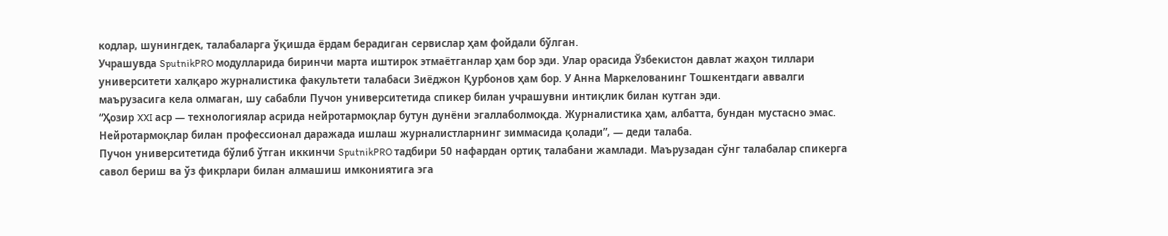кодлар, шунингдек, талабаларга ўқишда ёрдам берадиган сервислар ҳам фойдали бўлган.
Учрашувда SputnikPRO модулларида биринчи марта иштирок этмаётганлар ҳам бор эди. Улар орасида Ўзбекистон давлат жаҳон тиллари университети халқаро журналистика факультети талабаси Зиёджон Қурбонов ҳам бор. У Анна Маркелованинг Тошкентдаги аввалги маърузасига кела олмаган, шу сабабли Пучон университетида спикер билан учрашувни интиқлик билан кутган эди.
“Ҳозир XXI аср — технологиялар асрида нейротармоқлар бутун дунёни эгаллаболмоқда. Журналистика ҳам, албатта, бундан мустасно эмас. Нейротармоқлар билан профессионал даражада ишлаш журналистларнинг зиммасида қолади”, — деди талаба.
Пучон университетида бўлиб ўтган иккинчи SputnikPRO тадбири 50 нафардан ортиқ талабани жамлади. Маърузадан сўнг талабалар спикерга савол бериш ва ўз фикрлари билан алмашиш имкониятига эга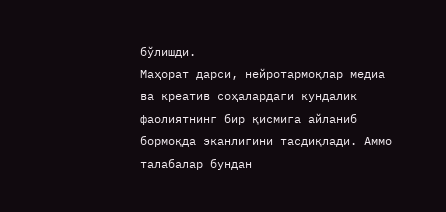бўлишди.
Маҳорат дарси, нейротармоқлар медиа ва креатив соҳалардаги кундалик фаолиятнинг бир қисмига айланиб бормоқда эканлигини тасдиқлади. Аммо талабалар бундан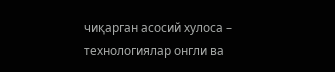чиқарган асосий хулоса – технологиялар онгли ва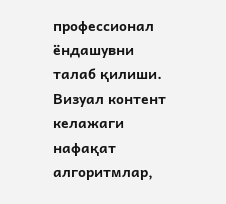профессионал ёндашувни талаб қилиши. Визуал контент келажаги нафақат алгоритмлар,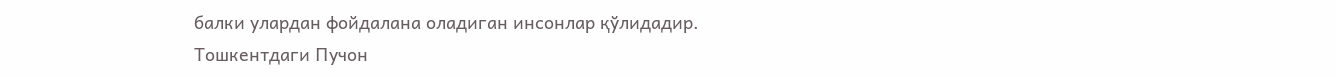балки улардан фойдалана оладиган инсонлар қўлидадир.
Тошкентдаги Пучон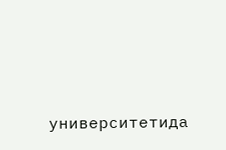университетида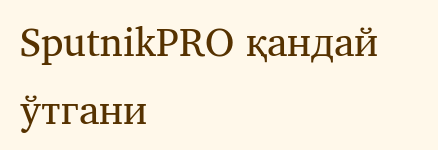SputnikPRO қандай ўтгани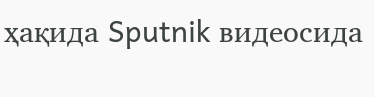ҳақида Sputnik видеосида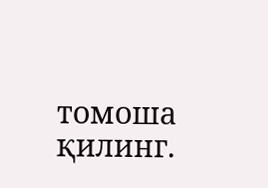томоша қилинг.